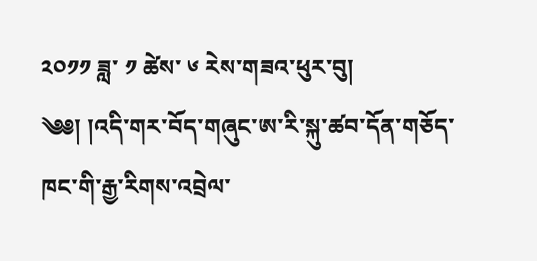༢༠༡༡ ཟླ་ ༡ ཚེས་ ༦ རེས་གཟའ་ཕུར་བུ།
༄༅། །འདི་གར་བོད་གཞུང་ཨ་རི་སྐུ་ཚབ་དོན་གཅོད་ཁང་གི་རྒྱ་རིགས་འབྲེལ་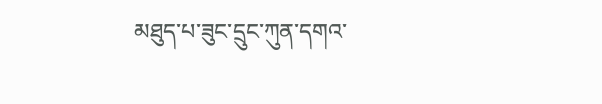མཐུད་པ་ཟུང་དྲུང་ཀུན་དགའ་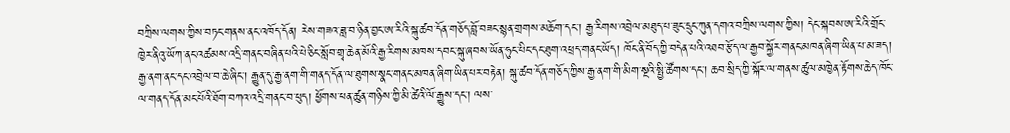བཀྲིས་ལགས་ཀྱིས་བཏང་གནས་ནང་འཁོད་དོན། རེས་གཟའ་ཟླ་བ་ཉིན་བྱང་ཨ་རིའི་སྐུ་ཚབ་དོན་གཅོད་བློ་བཟང་སྙན་གྲགས་མཆོག་དང་། རྒྱ་རིགས་འབྲེལ་མཐུད་པ་ཟུང་དྲུང་ཀུན་དགའ་བཀྲིས་ལགས་ཀྱིས། དེང་སྐབས་ཨ་རིའི་གྲོང་ཁྱེར་ནིའུ་ཡོཀ་ནང་འཚམས་འདྲི་གནང་བཞིན་པའི་པེ་ཅིང་སློབ་གྲྭ་ཆེན་མོའི་རྒྱ་རིགས་མཁས་དབང་སྐུ་ཞབས་ཡོན་ཧུང་པིང་དང་ཐུག་འཕྲད་གནང་ཡོད། ཁོང་ནི་བོད་ཀྱི་བདེན་པའི་འཐབ་རྩོད་ལ་རྒྱབ་སྐྱོར་གནང་མཁན་ཞིག་ཡིན་པ་མ་ཟད། རྒྱ་ནག་ནང་དང་འབྲེལ་བ་ཆེ་ཞིང་། རྒྱུན་དུ་རྒྱ་ནག་གི་གནད་དོན་ལ་ཐུགས་སྣང་གནང་མཁན་ཞིག་ཡིན་པར་བརྟེན། སྐུ་ཚབ་དོན་གཅོད་ཀྱིས་རྒྱ་ནག་གི་མིག་སྔའི་སྤྱི་ཚོགས་དང་། ཆབ་སྲིད་ཀྱི་སྐོར་ལ་གནས་ཚུལ་མཁྱེན་རྟོགས་ཆེད་ཁོང་ལ་གནད་དོན་མང་པོའི་ཐོག་བཀའ་འདྲི་གནང་བ་ཕུད། ཕྱོགས་ཕན་ཚུན་གཉིས་ཀྱི་མི་ཚེའི་ལོ་རྒྱུས་དང་། ལས་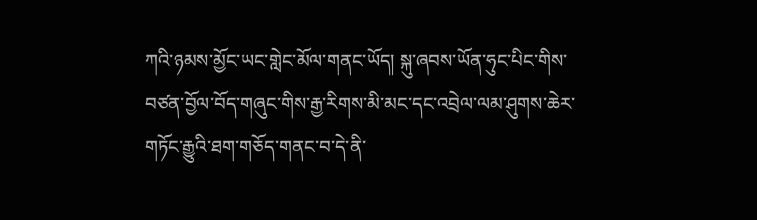ཀའི་ཉམས་མྱོང་ཡང་གླེང་མོལ་གནང་ཡོད། སྐུ་ཞབས་ཡོན་ཧུང་པིང་གིས་བཙན་བྱོལ་བོད་གཞུང་གིས་རྒྱ་རིགས་མི་མང་དང་འབྲེལ་ལམ་ཤུགས་ཆེར་གཏོང་རྒྱུའི་ཐག་གཅོད་གནང་བ་དེ་ནི་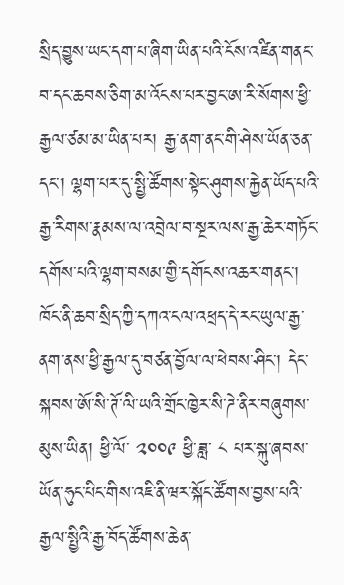སྲིད་བྱུས་ཡང་དག་པ་ཞིག་ཡིན་པའི་ངོས་འཛིན་གནང་བ་དང་ཆབས་ཅིག་མ་འོངས་པར་བྱང་ཨ་རི་སོགས་ཕྱི་རྒྱལ་ཙམ་མ་ཡིན་པར། རྒྱ་ནག་ནང་གི་ཤེས་ཡོན་ཅན་དང་། ལྷག་པར་དུ་སྤྱི་ཚོགས་སྟེང་ཤུགས་རྐྱེན་ཡོད་པའི་རྒྱ་རིགས་རྣམས་ལ་འབྲེལ་བ་སྔར་ལས་རྒྱ་ཆེར་གཏོང་དགོས་པའི་ལྷག་བསམ་གྱི་དགོངས་འཆར་གནང་། ཁོང་ནི་ཆབ་སྲིད་ཀྱི་དཀའ་ངལ་འཕྲད་དེ་རང་ཡུལ་རྒྱ་ནག་ནས་ཕྱི་རྒྱལ་དུ་བཙན་བྱོལ་ལ་ཕེབས་ཤིང་། དེང་སྐབས་ཨོ་སི་ཊོ་ལི་ཡའི་གྲོང་ཁྱེར་སི་ཌེ་ནིར་བཞུགས་མུས་ཡིན། ཕྱི་ལོ་ ༢༠༠༩ ཕྱི་ཟླ་ ༨ པར་སྐུ་ཞབས་ཡོན་ཧུང་པིང་གིས་འཇི་ནི་ཝར་སྐོང་ཚོགས་བྱས་པའི་རྒྱལ་སྤྱིའི་རྒྱ་བོད་ཚོགས་ཆེན་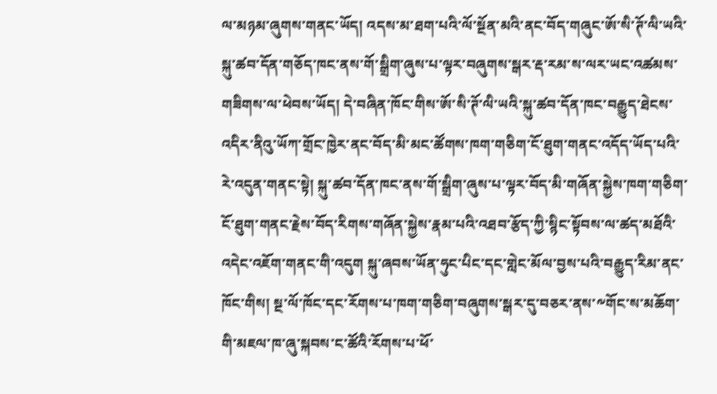ལ་མཉམ་ཞུགས་གནང་ཡོད། འདས་མ་ཐག་པའི་ལོ་སྔོན་མའི་ནང་བོད་གཞུང་ཨོ་སི་ཊོ་ལི་ཡའི་སྐུ་ཚབ་དོན་གཅོད་ཁང་ནས་གོ་སྒྲིག་ཞུས་པ་ལྟར་བཞུགས་སྒར་རྡ་རམ་ས་ལར་ཡང་འཚམས་གཟིགས་ལ་ཕེབས་ཡོད། དེ་བཞིན་ཁོང་གིས་ཨོ་སི་ཊོ་ལི་ཡའི་སྐུ་ཚབ་དོན་ཁང་བརྒྱུད་ཐེངས་འདིར་ནིའུ་ཡོཀ་གྲོང་ཁྱེར་ནང་བོད་མི་མང་ཚོགས་ཁག་གཅིག་ངོ་ཐུག་གནང་འདོད་ཡོད་པའི་རེ་འདུན་གནང་སྟེ། སྐུ་ཚབ་དོན་ཁང་ནས་གོ་སྒྲིག་ཞུས་པ་ལྟར་བོད་མི་གཞོན་སྐྱེས་ཁག་གཅིག་ངོ་ཐུག་གནང་རྗེས་བོད་རིགས་གཞོན་སྐྱེས་རྣམ་པའི་འཐབ་རྩོད་ཀྱི་སྙིང་སྟོབས་ལ་ཚད་མཐོའི་འདེང་འཇོག་གནང་གི་འདུག སྐུ་ཞབས་ཡོན་ཧུང་པིང་དང་གླེང་མོལ་བྱས་པའི་བརྒྱུད་རིམ་ནང་ཁོང་གིས། སྔ་ལོ་ཁོང་དང་རོགས་པ་ཁག་གཅིག་བཞུགས་སྒར་དུ་བཅར་ནས་༸གོང་ས་མཆོག་གི་མཇལ་ཁ་ཞུ་སྐབས་ང་ཚོའི་རོགས་པ་ཕོ་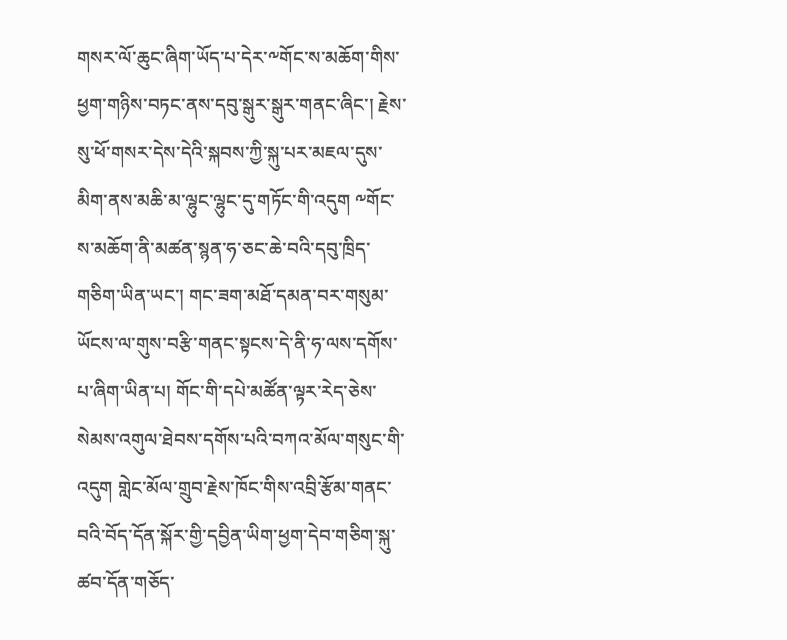གསར་ལོ་ཆུང་ཞིག་ཡོད་པ་དེར་༸གོང་ས་མཆོག་གིས་ཕྱག་གཉིས་བཏང་ནས་དབུ་སྒུར་སྒུར་གནང་ཞིང་། རྗེས་སུ་ཕོ་གསར་དེས་དེའི་སྐབས་ཀྱི་སྐུ་པར་མཇལ་དུས་མིག་ནས་མཆི་མ་ལྷུང་ལྷུང་དུ་གཏོང་གི་འདུག ༸གོང་ས་མཆོག་ནི་མཚན་སྙན་ཧ་ཅང་ཆེ་བའི་དབུ་ཁྲིད་གཅིག་ཡིན་ཡང་། གང་ཟག་མཐོ་དམན་བར་གསུམ་ཡོངས་ལ་གུས་བརྩི་གནང་སྟངས་དེ་ནི་ཧ་ལས་དགོས་པ་ཞིག་ཡིན་པ། གོང་གི་དཔེ་མཚོན་ལྟར་རེད་ཅེས་སེམས་འགུལ་ཐེབས་དགོས་པའི་བཀའ་མོལ་གསུང་གི་འདུག གླེང་མོལ་གྲུབ་རྗེས་ཁོང་གིས་འབྲི་རྩོམ་གནང་བའི་བོད་དོན་སྐོར་གྱི་དབྱིན་ཡིག་ཕྱག་དེབ་གཅིག་སྐུ་ཚབ་དོན་གཅོད་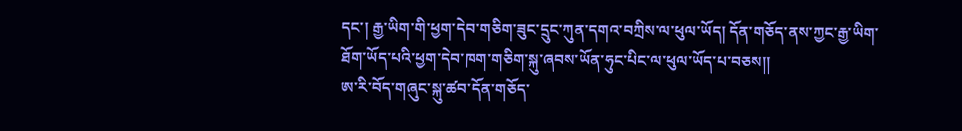དང་། རྒྱ་ཡིག་གི་ཕྱག་དེབ་གཅིག་ཟུང་དྲུང་ཀུན་དགའ་བཀྲིས་ལ་ཕུལ་ཡོད། དོན་གཅོད་ནས་ཀྱང་རྒྱ་ཡིག་ཐོག་ཡོད་པའི་ཕྱག་དེབ་ཁག་གཅིག་སྐུ་ཞབས་ཡོན་ཧུང་པིང་ལ་ཕུལ་ཡོད་པ་བཅས།།
ཨ་རི་བོད་གཞུང་སྐུ་ཚབ་དོན་གཅོད་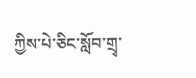ཀྱིས་པེ་ཅིང་སློབ་གྲྭ་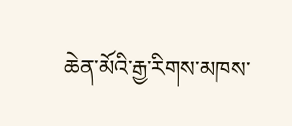ཆེན་མོའི་རྒྱ་རིགས་མཁས་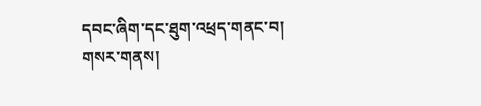དབང་ཞིག་དང་ཐུག་འཕྲད་གནང་བ།
གསར་གནས།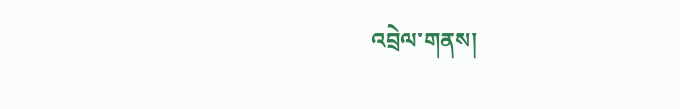འབྲེལ་གནས།